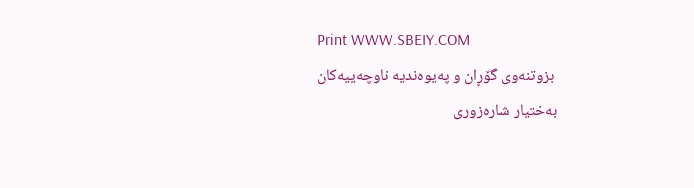Print WWW.SBEIY.COM
 بزوتنه‌وی‌ گۆڕان و په‌یوه‌ندیه‌ ناوچه‌ییه‌كان
به‌ختیار شاره‌زوری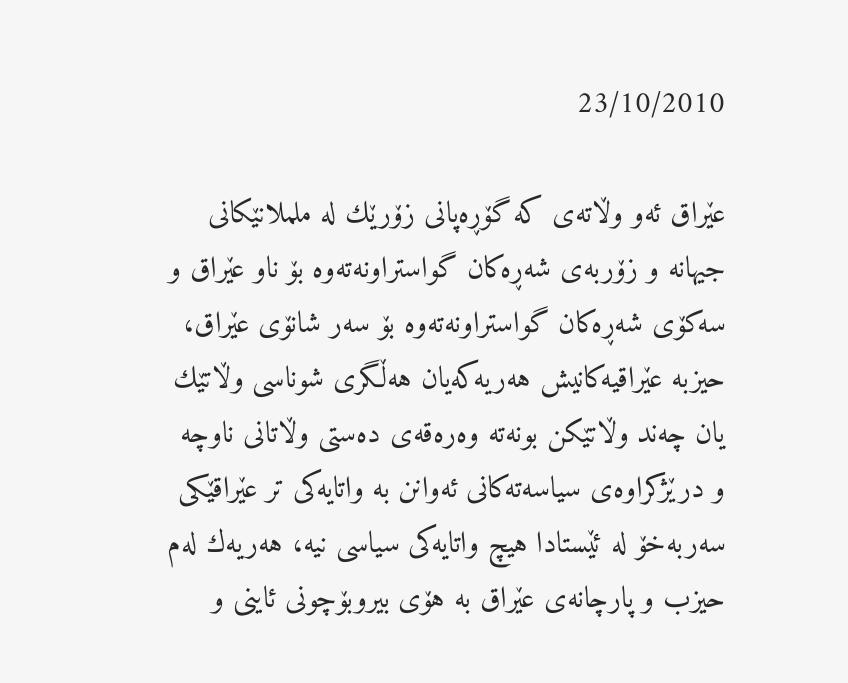23/10/2010

عێراق ئه‌و وڵاته‌ی‌ كه‌ گۆڕه‌پانی‌ زۆرێك له‌ ململانێكانی‌ جیهانه‌ و زۆربه‌ی‌ شه‌ڕه‌كان گواستراونه‌ته‌وه‌ بۆ ناو عێراق و سه‌كۆی‌ شه‌ڕه‌كان گواستراونه‌ته‌وه‌ بۆ سه‌ر شانۆی‌ عێراق، حیزبه‌ عێراقیه‌كانیش هه‌ریه‌كه‌یان هه‌ڵگری‌ شوناسی‌ وڵاتێك یان چه‌ند وڵاتێكن بونه‌ته‌ وه‌ره‌قه‌ی‌ ده‌ستی‌ وڵاتانی‌ ناوچه‌ و درێژكراوه‌ی‌ سیاسه‌ته‌كانی‌ ئه‌وانن به‌ واتایه‌كی‌ تر عێراقێكی‌ سه‌ربه‌خۆ له‌ ئێستادا هیچ واتایه‌كی‌ سیاسی‌ نیه‌، هه‌ریه‌ك له‌م حیزب و پارچانه‌ی‌ عێراق به‌ هۆی‌ بیروبۆچونی‌ ئاینی و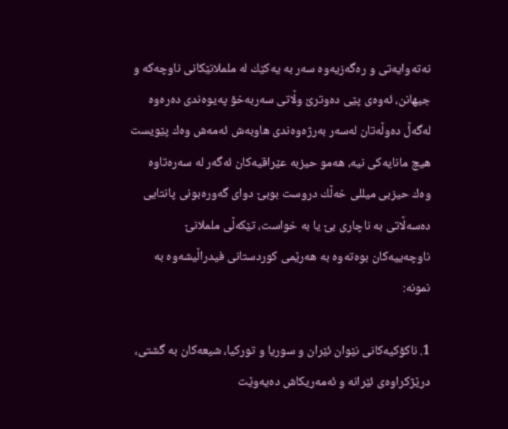نه‌ته‌وایه‌تی‌ و ره‌گه‌زیه‌وه‌ سه‌ر به‌ یه‌كێك له‌ ململانێكانی‌ ناوچه‌که‌ ‌و جیهانن، ئه‌وه‌ی‌ پێی‌ ده‌وترێ‌ وڵاتی‌ سه‌ربه‌خۆ په‌یوه‌ندی‌ ده‌ره‌وه‌ له‌گه‌ڵ ده‌وڵه‌تان له‌سه‌ر به‌رژه‌وه‌ندی‌ هاوبه‌ش ئه‌مه‌ش وه‌ك پێویست هیچ مانایه‌كی‌ نیه‌، هه‌مو حیزبه‌ عێراقیه‌كان ئه‌گه‌ر له‌ سه‌ره‌تاوه‌ وه‌ك حیزبی‌ میللی‌ خه‌ڵك دروست بوبێ‌ دوای‌ گه‌وره‌بونی‌ پانتایی‌ ده‌سه‌ڵاتی‌ به‌ ناچاری‌ بێ‌ یا به‌ خواست، تێكه‌ڵی‌ ململانێ‌ ناوچه‌ییه‌کان بوه‌ته‌وه‌ به‌ هه‌رێمی‌ كوردستانی‌ فیدراڵیشه‌وه‌ به‌ نمونه‌:

1. ناكۆكیه‌كانی‌ نێوان ئێران و سوریا و توركیا، شیعه‌كان به‌ گشتی،‌ درێژكراوه‌ی‌ ئێرانه‌ و ئه‌مه‌ریكاش ده‌یه‌وێت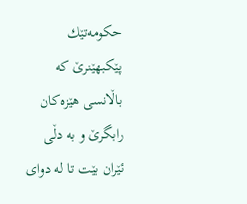حكومه‌تێك پێكبهێنرێ‌ كه‌ باڵانسی‌ هێزه‌كان رابگرێ‌ و به‌ دڵی‌ ئێران بێت تا له‌ دوای‌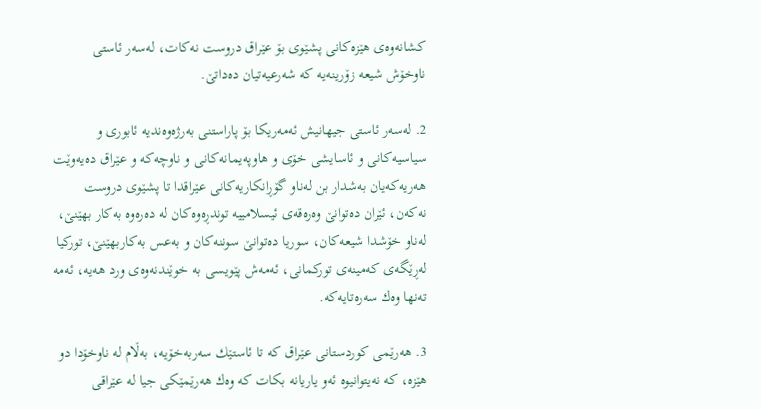كشانه‌وه‌ی‌ هێزه‌كانی‌ پشێوی‌ بۆ عێراق دروست نه‌كات، له‌سه‌ر ئاستی‌ ناوخۆش شیعه‌ زۆرینه‌یه‌ كه‌ شه‌رعیه‌تیان ده‌داتێ‌.

2. له‌سه‌ر ئاستی‌ جیهانیش ئه‌مه‌ریکا بۆ پاراستنی‌ به‌رژه‌وه‌ندیه‌ ئابوری‌ و سیاسیه‌كانی‌ و ئاسایشی‌ خۆی‌ و هاوپه‌یمانه‌كانی‌ و ناوچه‌كه‌ و عێراق ده‌یه‌وێت هه‌ریه‌كه‌یان به‌شدار بن له‌ناو گۆڕانكاریه‌كانی‌ عێراقدا تا پشێوی‌ دروست نه‌كه‌ن، ئێران ده‌توانێ‌ وه‌ره‌قه‌ی‌ ئیسلامییه‌ توندڕه‌وه‌کان له‌ ده‌ره‌وه به‌كار بهێنێ‌،‌ له‌ناو خۆشدا شیعه‌كان، سوریا ده‌توانێ‌ سوننه‌كان و به‌عس به‌كاربهێنێ،‌ توركیا له‌ڕێگه‌ی‌ كه‌مینه‌ی‌ توركمانی‌، ئه‌مه‌ش پێویسی‌ به‌ خوێندنه‌وه‌ی‌ ورد هه‌یه،‌ ئه‌مه‌ ته‌نها وه‌ك سه‌ره‌تایه‌كه‌.

3. هه‌رێمی‌ كوردستانی‌ عێراق كه‌ تا ئاستێك سه‌ربه‌خۆیه‌، به‌ڵام له‌ ناوخۆدا دو هێزه، ‌كه‌ نه‌یتوانیوه‌ ئه‌و یاریانه‌ بكات كه‌ وه‌ك هه‌رێمێكی‌ جیا له‌ عێراقی‌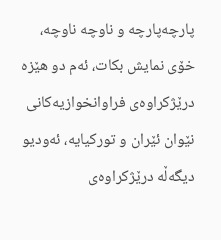پارچه‌پارچه‌ و ناوچه‌ ناوچه،‌ خۆی‌ نمایش بكات، ئه‌م دو هێزه‌ درێژكراوه‌ی‌ فراوانخوازیه‌كانی‌ نێوان ئێران و توركیایه،‌ ئه‌ودیو دیگه‌ڵه‌ درێژكراوه‌ی‌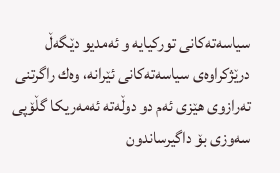سیاسه‌ته‌كانی‌ توركیایه‌ و ئه‌مدیو دێگه‌ڵ درێژكراوه‌ی‌ سیاسه‌ته‌كانی‌ ئێرانه،‌ وه‌ك راگرتنی‌ ته‌رازوی‌ هێزی‌ ئه‌م دو دوڵه‌ته‌ ئه‌مه‌ریکا گڵۆپی‌ سه‌وزی‌ بۆ داگیرساندون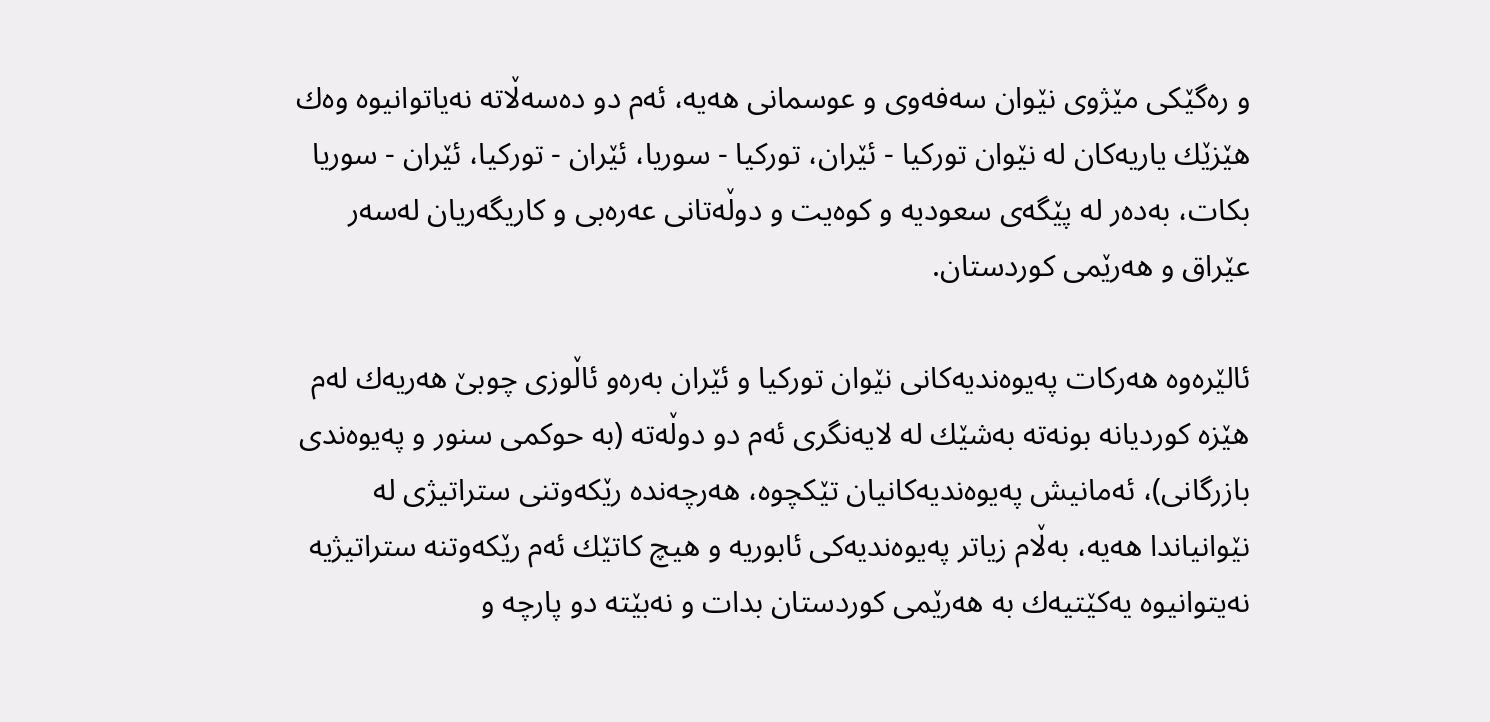و‌ ره‌گێكی‌ مێژوی‌ نێوان سه‌فه‌وی‌ و عوسمانی‌ هه‌یه‌، ئه‌م دو ده‌سه‌ڵاته‌ نه‌یاتوانیوه‌ وه‌ك هێزێك یاریه‌كان له‌ نێوان توركیا - ئێران، توركیا - سوریا، ئێران - توركیا، ئێران - سوریا بكات، به‌ده‌ر له‌ پێگه‌ی‌ سعودیه‌ و كوه‌یت و دوڵه‌تانی‌ عه‌ره‌بی‌ و‌ كاریگه‌ریان له‌سه‌ر عێراق و هه‌رێمی‌ كوردستان.

ئالێره‌وه‌ هه‌ركات په‌یوه‌ندیه‌كانی‌ نێوان توركیا و ئێران به‌ره‌و ئاڵوزی‌ چوبێ‌ هه‌ریه‌ك له‌م هێزه‌ كوردیانه‌ بونه‌ته‌ به‌شێك له‌ لایه‌نگری‌ ئه‌م دو دوڵه‌ته‌ (به‌ حوكمی‌ سنور و په‌یوه‌ندی‌ بازرگانی‌)، ئه‌مانیش په‌یوه‌ندیه‌كانیان تێكچوه،‌ هه‌رچه‌نده‌ رێكه‌وتنی‌ ستراتیژی‌ له‌ نێوانیاندا هه‌یه‌، به‌ڵام زیاتر په‌یوه‌ندیه‌كی‌ ئابوریه‌ و هیچ كاتێك ئه‌م رێكه‌وتنه‌ ستراتیژیه‌ نه‌یتوانیوه‌ یه‌كێتیه‌ك به‌ هه‌رێمی‌ كوردستان بدات و نه‌بێته‌ دو پارچه‌ و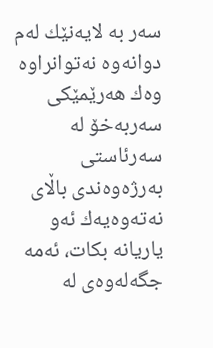سه‌ر به‌ لایه‌نێك له‌م دوانه‌وه‌ نه‌توانراوه‌ وه‌ك هه‌رێمێكی‌ سه‌ربه‌خۆ له‌ سه‌رئاستی‌ به‌رژه‌وه‌ندی‌ باڵای‌ نه‌ته‌وه‌یه‌ك ئه‌و یاریانه‌ بكات، ئه‌مه‌ جگه‌له‌وه‌ی‌ له‌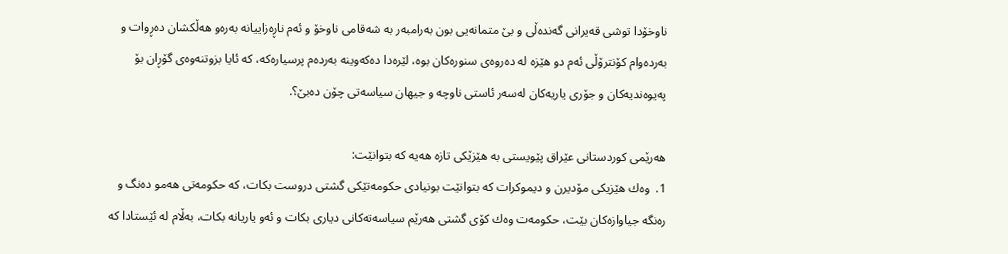ناوخۆدا توشی‌ قه‌یرانی‌ گه‌نده‌ڵی‌ و بێ‌ متمانه‌یی‌ بون به‌رامبه‌ر به‌ شه‌قامی‌ ناوخۆ و ئه‌م ناڕه‌زاییانه‌ به‌ره‌و هه‌ڵكشان ده‌ڕوات و به‌رده‌وام كۆنترۆڵی‌ ئه‌م دو هێزه‌ له‌ ده‌روه‌ی‌ سنوره‌كان بوه‌، لێره‌دا ده‌كه‌وینه‌ به‌رده‌م پرسیاره‌كه‌، كه‌ ئایا بزوتنه‌وه‌ی‌ گۆڕان بۆ په‌یوه‌ندیه‌كان و جۆری‌ یاریه‌كان له‌سه‌ر ئاستی‌ ناوچه‌ و جیهان سیاسه‌تی‌ چۆن ده‌بێ‌؟.

هه‌رێمی‌ كوردستانی‌ عێراق پێویستی‌ به‌ هێزێكی‌ تازه‌ هه‌یه‌ كه‌ بتوانێت:
1.  وه‌ك هێزیكی‌ مۆدیرن و دیموكرات كه‌ بتوانێت بونیادی‌ حكومه‌تێكی‌ گشتی‌ دروست بكات، كه‌ حكومه‌تی‌ هه‌مو ده‌نگ و ره‌نگه‌ جیاوازه‌كان بێت، حكومه‌ت وه‌ك كۆی‌ گشتی‌ هه‌رێم سیاسه‌ته‌كانی‌ دیاری‌ بكات و ئه‌و یاریانه‌ بكات، به‌ڵام له‌ ئێستادا كه‌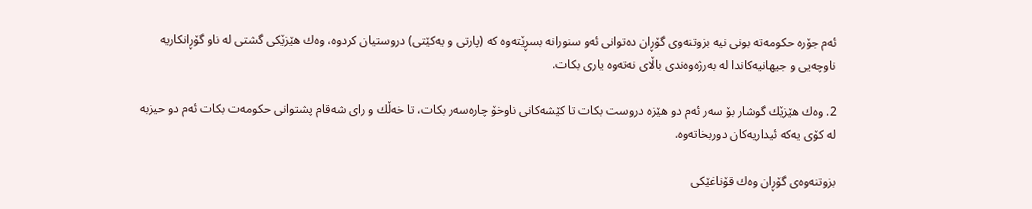ئه‌م جۆره‌ حكومه‌ته‌ بونی‌ نیه‌ بزوتنه‌وی‌ گۆڕان ده‌توانی‌ ئه‌و سنورانه‌ بسڕێته‌وه‌ كه‌ (پارتی‌ و یه‌كێتی‌) دروستیان كردوه‌، وه‌ك هێزێكی‌ گشتی‌ له‌ ناو گۆڕانكاریه‌ ناوچه‌یی‌ و جیهانیه‌كاندا له‌ به‌رژه‌وه‌ندی‌ باڵای‌ نه‌ته‌وه‌ یاری‌ بكات.

2. وه‌ك هێزێك گوشار بۆ سه‌ر ئه‌م دو هێزه‌ دروست بكات تا كێشه‌كانی‌ ناوخۆ چاره‌سه‌ر بكات، تا خه‌ڵك و رای‌ شه‌قام پشتوانی‌ حكومه‌ت بكات ئه‌م دو حیزبه‌ له‌ كۆی‌ یه‌كه‌ ئیداریه‌كان دوربخاته‌وه‌.

بزوتنه‌وه‌ی‌ گۆڕان وه‌ك قۆناغێكی‌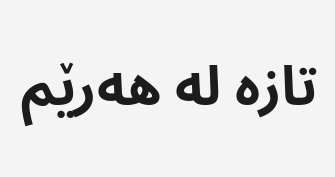تازه‌ له‌ هه‌رێم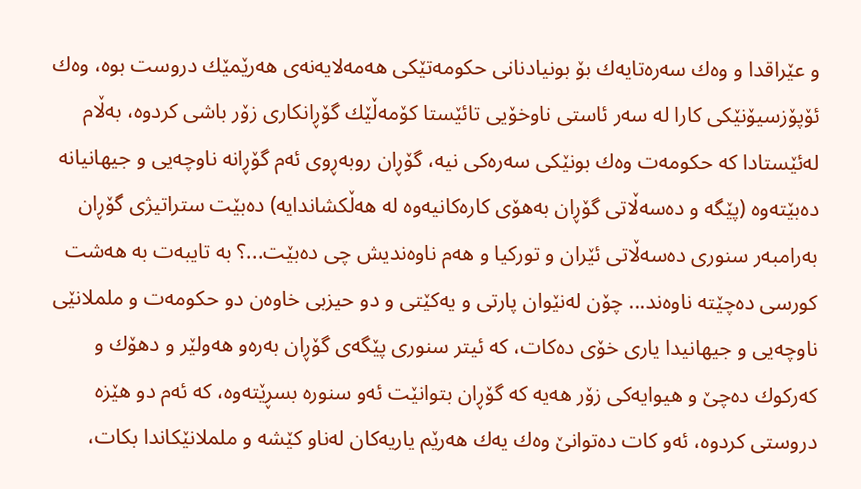و عێراقدا و‌ وه‌ك سه‌ره‌تایه‌ك بۆ بونیادنانی‌ حكومه‌تێكی‌ هه‌مه‌لایه‌نه‌ی‌ هه‌رێمێك دروست بوه‌،‌ وه‌ك ئۆپۆزسیۆنێكی‌ كارا له‌ سه‌ر ئاستی‌ ناوخۆیی‌ تائێستا كۆمه‌ڵێك گۆڕانكاری‌ زۆر باشی‌ كردوه‌، به‌ڵام له‌ئێستادا كه‌ حكومه‌ت وه‌ك بونێكی‌ سه‌ره‌كی‌ نیه،‌ گۆڕان روبه‌ڕوی‌ ئه‌م گۆڕانه‌ ناوچه‌یی‌ و جیهانیانه‌ ده‌بێته‌وه‌ (پێگه‌ و ده‌سه‌ڵاتی‌ گۆڕان به‌هۆی‌ كاره‌كانیه‌وه‌ له‌ هه‌ڵكشاندایه‌) ده‌بێت ستراتیژی گۆڕان به‌رامبه‌ر سنوری‌ ده‌سه‌ڵاتی‌ ئێران و توركیا و هه‌م ناوه‌ندیش چی‌ ده‌بێت...؟ به‌ تایبه‌ت به‌ هه‌شت كورسی‌ ده‌چێته‌ ناوه‌ند... چۆن له‌نێوان پارتی‌ و یه‌كێتی‌ و ‌دو حیزبی‌ خاوه‌ن دو حكومه‌ت و ململانێی‌ ناوچه‌یی‌ و جیهانیدا یاری‌ خۆی‌ ده‌كات، كه‌ ئیتر سنوری‌ پێگه‌ی‌ گۆڕان به‌ره‌و هه‌ولێر و دهۆك و كه‌ركوك ده‌چێ‌ و‌ هیوایه‌كی‌ زۆر هه‌یه‌ كه ‌گۆڕان بتوانێت ئه‌و سنوره‌ بسڕێته‌وه‌، كه‌ ئه‌م دو هێزه‌ دروستی‌ كردوه،‌ ئه‌و كات ده‌توانێ‌ وه‌ك یه‌ك هه‌رێم یاریه‌كان له‌ناو كێشه ‌و ململانێكاندا بكات،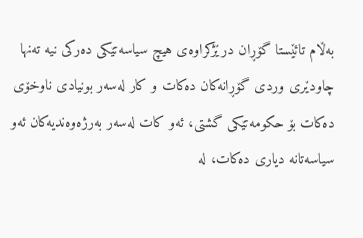به‌ڵام تائێستا گۆڕان درێژكراوه‌ی‌ هیچ سیاسه‌تێكی‌ ده‌ركی‌ نیه‌ ته‌نها چاودێری‌ وردی‌ گۆڕانه‌كان ده‌كات و كار له‌سه‌ر بونیادی‌ ناوخۆی‌ ده‌كات بۆ حكومه‌تێكی‌ گشتی،‌ ئه‌و كات له‌سه‌ر به‌رژه‌وه‌ندیه‌كان ئه‌و سیاسه‌تانه‌ دیاری‌ ده‌كات، له‌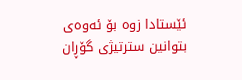ئێستادا زوه‌ بۆ ئه‌وه‌ی‌ بتوانین سترتیژی‌ گۆڕان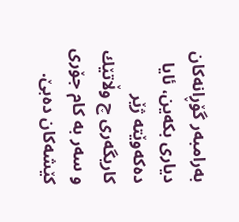به‌رامبه‌ر گۆڕانه‌كان دیاری‌ بكه‌ین، ئایا ده‌كه‌وێته‌ ژێر كاریگه‌ری‌ چ وڵاتێك و سه‌ر به‌ كام جۆری‌ كێشه‌كان ده‌بێ.